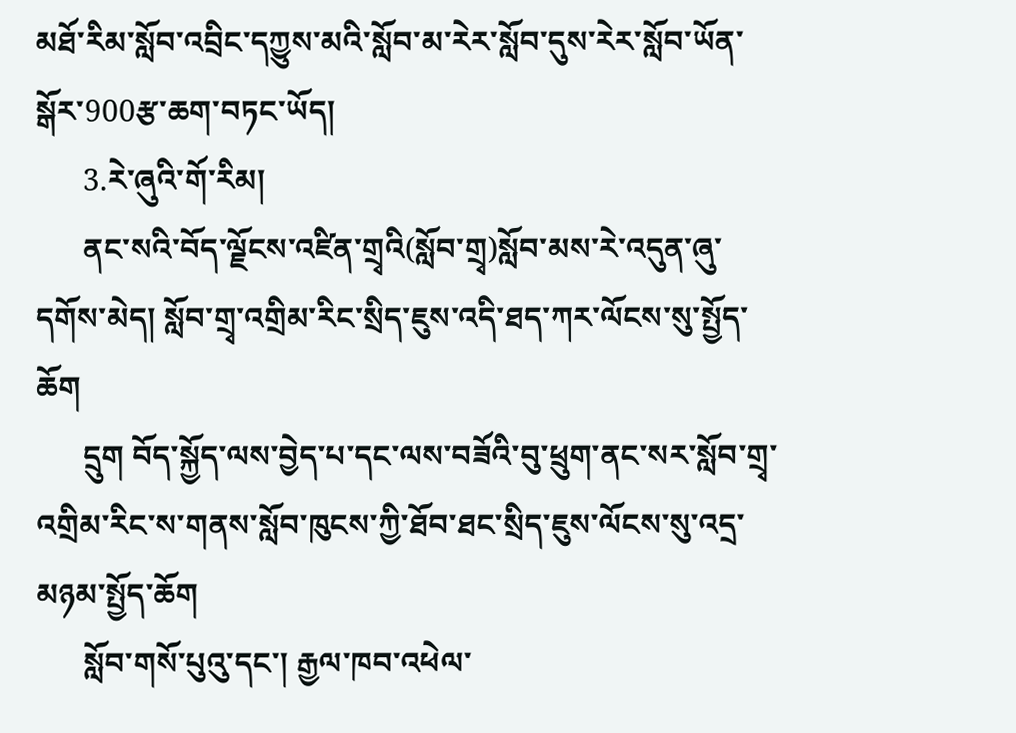མཐོ་རིམ་སློབ་འབྲིང་དཀྱུས་མའི་སློབ་མ་རེར་སློབ་དུས་རེར་སློབ་ཡོན་སྒོར་900རྩ་ཆག་བཏང་ཡོད།
      3.རེ་ཞུའི་གོ་རིམ།
      ནང་སའི་བོད་ལྗོངས་འཛིན་གྲྭའི(སློབ་གྲྭ)སློབ་མས་རེ་འདུན་ཞུ་དགོས་མེད། སློབ་གྲྭ་འགྲིམ་རིང་སྲིད་ཇུས་འདི་ཐད་ཀར་ལོངས་སུ་སྤྱོད་ཆོག
      དྲུག བོད་སྐྱོད་ལས་བྱེད་པ་དང་ལས་བཟོའི་བུ་ཕྲུག་ནང་སར་སློབ་གྲྭ་འགྲིམ་རིང་ས་གནས་སློབ་ཁུངས་ཀྱི་ཐོབ་ཐང་སྲིད་ཇུས་ལོངས་སུ་འདྲ་མཉམ་སྤྱོད་ཆོག
      སློབ་གསོ་པུའུ་དང་། རྒྱལ་ཁབ་འཕེལ་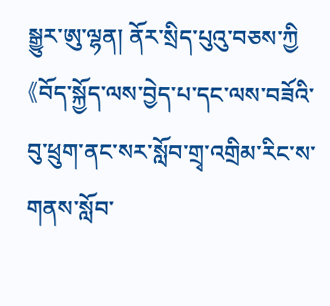སྒྱུར་ཨུ་ལྷན། ནོར་སྲིད་པུའུ་བཅས་ཀྱི《བོད་སྐྱོད་ལས་བྱེད་པ་དང་ལས་བཟོའི་བུ་ཕྲུག་ནང་སར་སློབ་གྲྭ་འགྲིམ་རིང་ས་གནས་སློབ་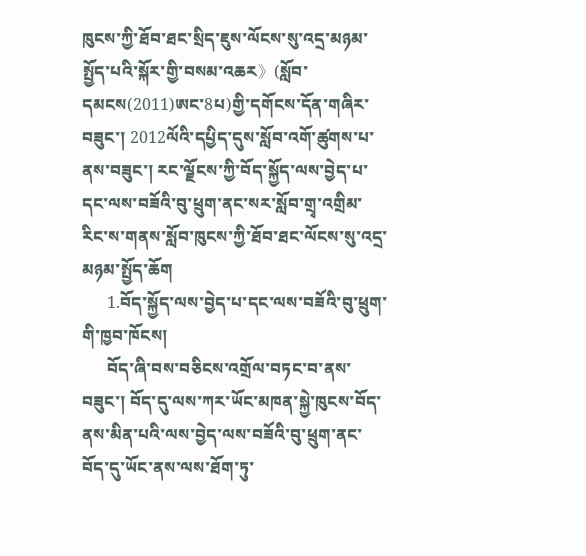ཁུངས་ཀྱི་ཐོབ་ཐང་སྲིད་ཇུས་ལོངས་སུ་འདྲ་མཉམ་སྤྱོད་པའི་སྐོར་གྱི་བསམ་འཆར》(སློབ་དམངས(2011)ཨང་8པ)གྱི་དགོངས་དོན་གཞིར་བཟུང་། 2012ལོའི་དཔྱིད་དུས་སློབ་འགོ་ཚུགས་པ་ནས་བཟུང་། རང་ལྗོངས་ཀྱི་བོད་སྐྱོད་ལས་བྱེད་པ་དང་ལས་བཟོའི་བུ་ཕྲུག་ནང་སར་སློབ་གྲྭ་འགྲིམ་རིང་ས་གནས་སློབ་ཁུངས་ཀྱི་ཐོབ་ཐང་ལོངས་སུ་འདྲ་མཉམ་སྤྱོད་ཆོག
      1.བོད་སྐྱོད་ལས་བྱེད་པ་དང་ལས་བཟོའི་བུ་ཕྲུག་གི་ཁྱབ་ཁོངས།
      བོད་ཞི་བས་བཅིངས་འགྲོལ་བཏང་བ་ནས་བཟུང་། བོད་དུ་ལས་ཀར་ཡོང་མཁན་སྐྱེ་ཁུངས་བོད་ནས་མིན་པའི་ལས་བྱེད་ལས་བཟོའི་བུ་ཕྲུག་ནང་བོད་དུ་ཡོང་ནས་ལས་ཐོག་ཏུ་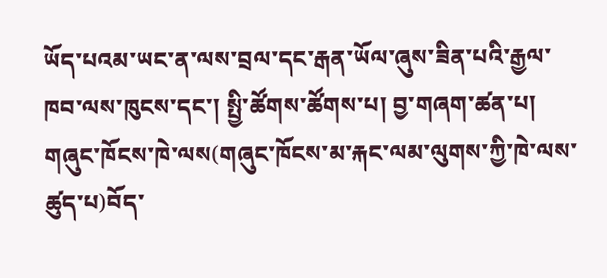ཡོད་པའམ་ཡང་ན་ལས་བྲལ་དང་རྒན་ཡོལ་ཞུས་ཟིན་པའི་རྒྱལ་ཁབ་ལས་ཁུངས་དང་། སྤྱི་ཚོགས་ཚོགས་པ། བྱ་གཞག་ཚན་པ། གཞུང་ཁོངས་ཁེ་ལས(གཞུང་ཁོངས་མ་རྐང་ལམ་ལུགས་ཀྱི་ཁེ་ལས་ཚུད་པ)བོད་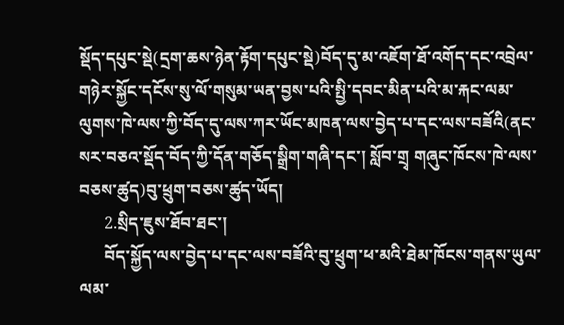སྡོད་དཔུང་སྡེ(དྲག་ཆས་ཉེན་རྟོག་དཔུང་སྡེ)བོད་དུ་མ་འཇོག་ཐོ་འགོད་དང་འབྲེལ་གཉེར་སྐྱོང་དངོས་སུ་ལོ་གསུམ་ཡན་བྱས་པའི་སྤྱི་དབང་མིན་པའི་མ་རྐང་ལམ་ལུགས་ཁེ་ལས་ཀྱི་བོད་དུ་ལས་ཀར་ཡོང་མཁན་ལས་བྱེད་པ་དང་ལས་བཟོའི(ནང་སར་བཅའ་སྡོད་བོད་ཀྱི་དོན་གཅོད་སྒྲིག་གཞི་དང་། སློབ་གྲྭ གཞུང་ཁོངས་ཁེ་ལས་བཅས་ཚུད)བུ་ཕྲུག་བཅས་ཚུད་ཡོད།
      2.སྲིད་ཇུས་ཐོབ་ཐང་།
      བོད་སྐྱོད་ལས་བྱེད་པ་དང་ལས་བཟོའི་བུ་ཕྲུག་ཕ་མའི་ཐེམ་ཁོངས་གནས་ཡུལ་ལམ་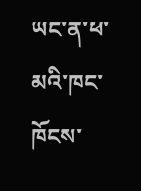ཡང་ན་ཕ་མའི་ཁང་ཁོངས་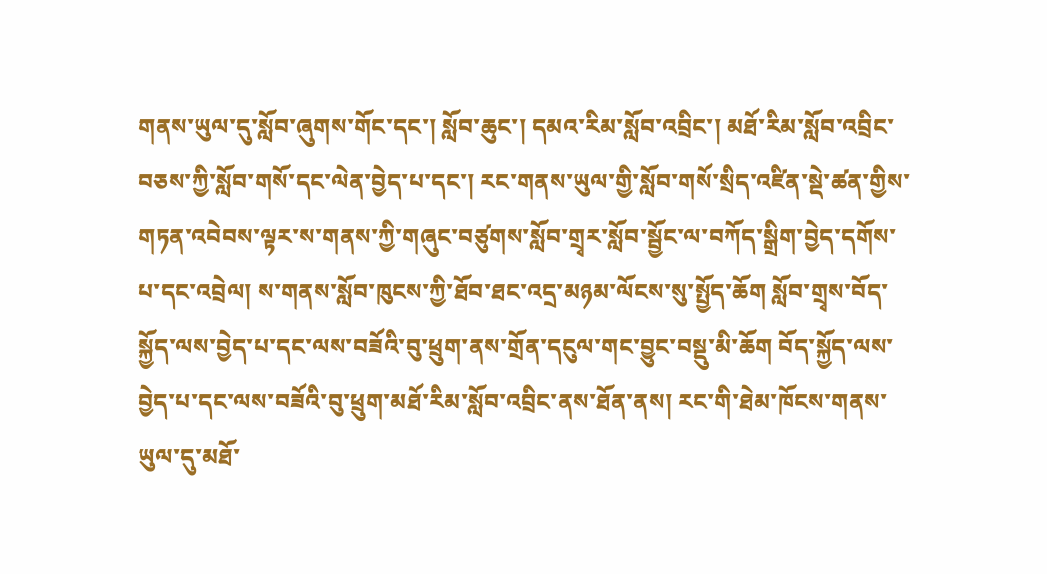གནས་ཡུལ་དུ་སློབ་ཞུགས་གོང་དང་། སློབ་ཆུང་། དམའ་རིམ་སློབ་འབྲིང་། མཐོ་རིམ་སློབ་འབྲིང་བཅས་ཀྱི་སློབ་གསོ་དང་ལེན་བྱེད་པ་དང་། རང་གནས་ཡུལ་གྱི་སློབ་གསོ་སྲིད་འཛིན་སྡེ་ཚན་གྱིས་གཏན་འབེབས་ལྟར་ས་གནས་ཀྱི་གཞུང་བཙུགས་སློབ་གྲྭར་སློབ་སྦྱོང་ལ་བཀོད་སྒྲིག་བྱེད་དགོས་པ་དང་འབྲེལ། ས་གནས་སློབ་ཁུངས་ཀྱི་ཐོབ་ཐང་འདྲ་མཉམ་ལོངས་སུ་སྤྱོད་ཆོག སློབ་གྲྭས་བོད་སྐྱོད་ལས་བྱེད་པ་དང་ལས་བཟོའི་བུ་ཕྲུག་ནས་གྲོན་དངུལ་གང་བྱུང་བསྡུ་མི་ཆོག བོད་སྐྱོད་ལས་བྱེད་པ་དང་ལས་བཟོའི་བུ་ཕྲུག་མཐོ་རིམ་སློབ་འབྲིང་ནས་ཐོན་ནས། རང་གི་ཐེམ་ཁོངས་གནས་ཡུལ་དུ་མཐོ་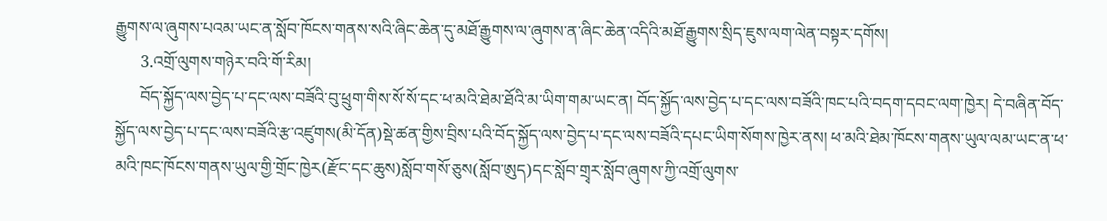རྒྱུགས་ལ་ཞུགས་པའམ་ཡང་ན་སློབ་ཁོངས་གནས་སའི་ཞིང་ཆེན་དུ་མཐོ་རྒྱུགས་ལ་ཞུགས་ན་ཞིང་ཆེན་འདིའི་མཐོ་རྒྱུགས་སྲིད་ཇུས་ལག་ལེན་བསྟར་དགོས།
      3.འགྲོ་ལུགས་གཉེར་བའི་གོ་རིམ།
      བོད་སྐྱོད་ལས་བྱེད་པ་དང་ལས་བཟོའི་བུ་ཕྲུག་གིས་སོ་སོ་དང་ཕ་མའི་ཐེམ་ཐོའི་མ་ཡིག་གམ་ཡང་ན། བོད་སྐྱོད་ལས་བྱེད་པ་དང་ལས་བཟོའི་ཁང་པའི་བདག་དབང་ལག་ཁྱེར། དེ་བཞིན་བོད་སྐྱོད་ལས་བྱེད་པ་དང་ལས་བཟོའི་རྩ་འཛུགས(མི་དོན)སྡེ་ཚན་གྱིས་བྲིས་པའི་བོད་སྐྱོད་ལས་བྱེད་པ་དང་ལས་བཟོའི་དཔང་ཡིག་སོགས་ཁྱེར་ནས། ཕ་མའི་ཐེམ་ཁོངས་གནས་ཡུལ་ལམ་ཡང་ན་ཕ་མའི་ཁང་ཁོངས་གནས་ཡུལ་གྱི་གྲོང་ཁྱེར(རྫོང་དང་ཆུས)སློབ་གསོ་ཅུས(སློབ་ཨུད)དང་སློབ་གྲྭར་སློབ་ཞུགས་ཀྱི་འགྲོ་ལུགས་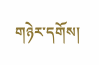གཉེར་དགོས།